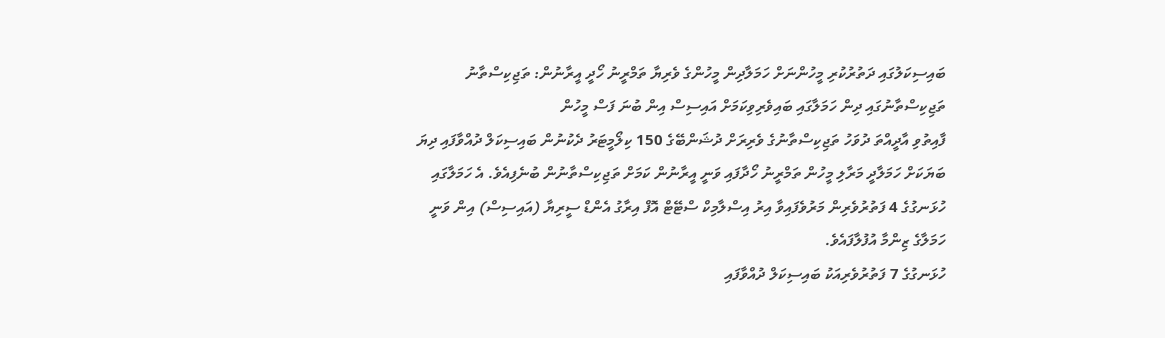ބައިސިކަލުގައި ދަތުރުކުރި މީހުންނަށް ހަމަލާދިން މީހުންގެ ވެރިޔާ ތަމްރީނު ހޯދީ އީރާނުން: ތަޖިކިސްތާނު
ތަޖިކިސްތާނުގައި ދިން ހަމަލާގައި ބައިވެރިވިކަމަށް އައިސިސް އިން ބުނަ ފަސް މީހުން
ފާއިތުވި އާދީއްތަ ދުވަހު ތަޖިކިސްތާނުގެ ވެރިރަށް ދުޝަންބޭގެ 150 ކިލޯމީޓަރު ދެކުނުން ބައިސިކަލް ދުއްވާފައި ދިޔަ ބަޔަކަށް ހަމަލާދީ މަރާލި މީހުން ތަމްރީނު ހޯދާފައި ވަނީ އީރާނުން ކަމަށް ތަޖިކިސްތާނުން ބުނެފިއެވެ. އެ ހަމަލާގައި ހުޅަނގުގެ 4 ފަތުރުވެރިން މަރުވެފައިވާ އިރު އިސްލާމިކް ސްޓޭޓް އޮފް އިރާގު އެންޑް ސީރިޔާ (އައިސިސް) އިން ވަނީ ހަމަލާގެ ޒިންމާ އުފުލާފައެވެ.
ހުޅަނގުގެ 7 ފަތުރުވެރިއަކު ބައިސިކަލް ދުއްވާފައި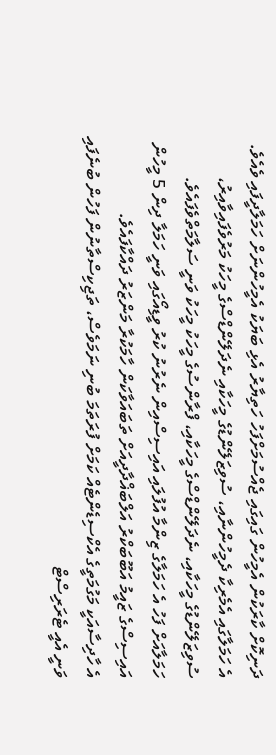ދަނިކޮށް ކާރަކުން އެމީހުން ގައިގައި ޖެއްސުމަށްފަހު ހަތިޔާރު އެޅި ބަޔަކު އެމީހުންނަށް ހަމަލާދީފައި ވެއެވެ. އެ ހަމަލާގައި އެމެރިކާ ދެމީހުންނާއި، ސުވިޒަލޭންޑުގެ މީހަކާއި ނެދަލޭންޑްސްގެ މީހަކު މަރުވެފައިވާއިރު، ސުވިޒަލޭންޑުގެ މީހަކާއި، ނެދަލޭންޑްސްގެ މީހަކާއި، ފްރާންސުގެ މީހަކު މީހަކު ވަނީ ސަލާމަތްވެފައެވެ.
ހަމަލާއަށް ފަހު އެ ހަމަލާގެ ޒިންމާ އުފުލައި އައިސިސްއިން ނެރުނު ކުރު ވީޑިއޯގައި ވަނީ ހަމަލާ ދިން 5 މީހުން އައިސިސްގެ ޒައީމު އަބޫބަކްރު އަލްބަޣްދާދީއަށް ތަބައަވާކަން ހާމަކުރާ މަންޒަރު ދައްކާފައެވެ.
އެ ހާދިސާއަކީ މަގުމަތީގެ އެކްސިޑެންޓެއް ކަމަށް ފުރަތަމަ ބުނި ނަމަވެސް، ތަޖިކިސްތާނުން ފަހުން ބުނެފައި ވަނީ އެއީ ޓެރަރިސްޓް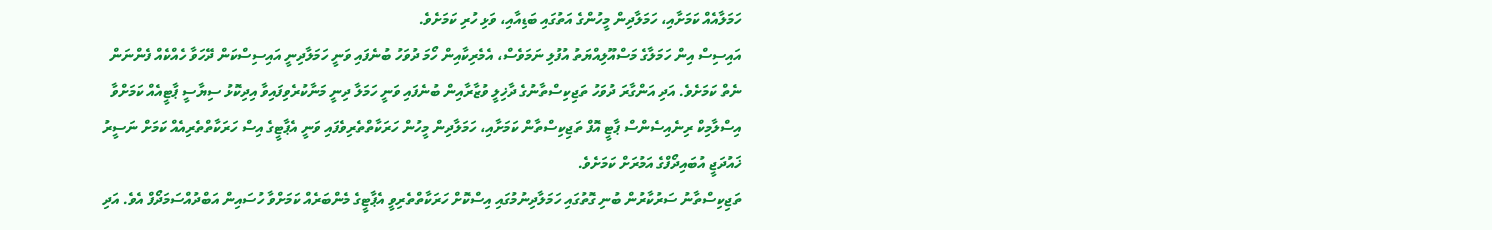ހަމަލާއެއް ކަމަށާއި، ހަމަލާދިން މީހުންގެ އަތުގައި ބަޑިއާއި، ވަޅި ހުރި ކަމަށެވެ.
އައިސިސް އިން ހަމަލާގެ މަސްއޫލިއްޔަތު އުފުލި ނަމަވެސް، އެމެރިކާއިން ހޯމަ ދުވަހު ބުނެފައި ވަނީ ހަމަލާދިނީ އައިސިސްކަން ދޭހަވާ ހެއްކެއް ފެންނަން ނެތް ކަމަށެވެ. އަދި އަންގާރަ ދުވަހު ތަޖިކިސްތާނުގެ ދާޚިލީ ވުޒާރާއިން ބުނެފައި ވަނީ ހަމަލާ ދިނީ މަނާކުރެވިފައިވާ އިދިކޮޅު ސިޔާސީ ޕާޓީއެއް ކަމަށްވާ އިސްލާމިކް ރިނެއިސެންސް ޕާޓީ އޮފް ތަޖިކިސްތާން ކަމަށާއި، ހަމަލާދިން މީހުން ހަރަކާތްތެރިވެފައި ވަނީ އެޕާޓީގެ އިސް ހަރަކާތްތެރިއެއް ކަމަށް ނަސީރު ޚައުދަޖީ އުބައިދޯފްގެ އަމުރަށް ކަމަށެވެ.
ތަޖިކިސްތާނު ސަރުކާރުން ބުނި ގޮތުގައި ހަމަލާދިނުމުގައި އިސްކޮށް ހަރަކާތްތެރިވީ އެޕާޓީގެ މެންބަރެއް ކަމަށްވާ ހުސައިން އަބްދުއްސަމަދޯފް އެވެ. އަދި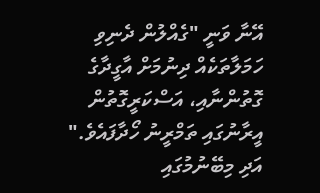އޭނާ ވަނީ "ގެއްލުން ދެނިވި ހަމަލާތަކެއް ދިނުމަށް އާގީދާގެ ގޮތުންނާއި، އަސްކަރީގޮތުން އީރާނުގައި ތަމްރީނު ހޯދާފައެވެ." އަދި މިބޭނުމުގައި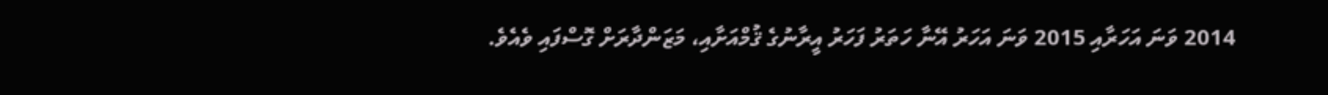2014 ވަނަ އަހަރާއި 2015 ވަނަ އަހަރު އޭނާ ހަތަރު ފަހަރު އީރާނުގެ ޤުމްއަށާއި، މަޒަންދާރަށް ގޮސްފައި ވެއެވެ.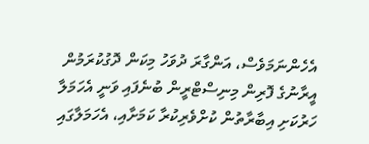އެހެންނަމަވެސް، އަންގާރަ ދުވަހު މިކަން ދޮގުކުރަމުން އީރާނުގެ ފޮރިން މިނިސްޓްރީން ބުނެފައި ވަނީ އެހަމަލާ ހަރުކަށި އިބާރާތުން ކުށްވެރިކުރާ ކަމަށާއި، އެހަމަލާގައި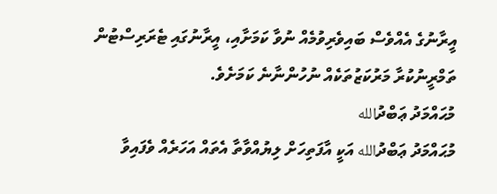އީރާނުގެ އެއްވެސް ބައިވެރިވުމެއް ނުވާ ކަމަށާއި، އީރާނުގައި ޓެރަރިސްޓުން ތަމްރީނުކުރާ މަރުކަޒުތަކެއް ނުހުންނާނެ ކަމަށެވެ.
މުޙައްމަދު ޢަބްދުالله
މުޙައްމަދު ޢަބްދުالله އަކީ އާފަތިހަށް ލިޔުއްވާތާ އެތައް އަހަރެއް ވެފައިވާ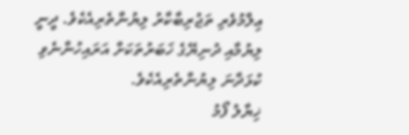ޢިލްމުވެރި ތަޖުރިބާކާރު ލިޔުންތެރިއެކެވެ. ދީނީ ލިޔުމާއި ދުނިޔޭގެ ޚަބަރުތަކަށް އަރައިހުންނެވި ކުޅަދާނަ ލިޔުންތެރިއެކެވެ.
ޚިޔާލު ފޯމު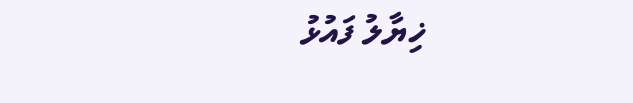ޚިޔާލު ފައުޅު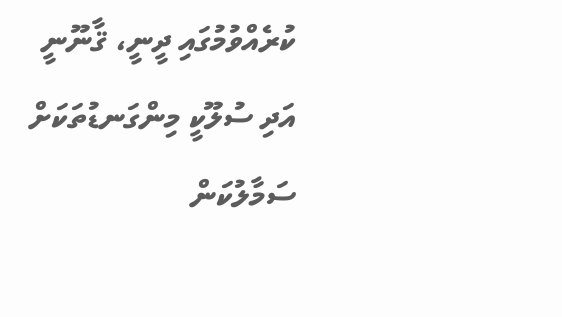ކުރެއްވުމުގައި ދީނީ، ޤާނޫނީ އަދި ސުލޫކީ މިންގަނޑުތަކަށް ސަމާލުކަން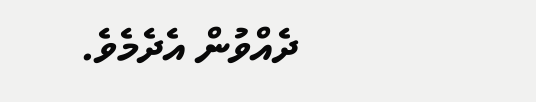ދެއްވުން އެދެމެވެ.